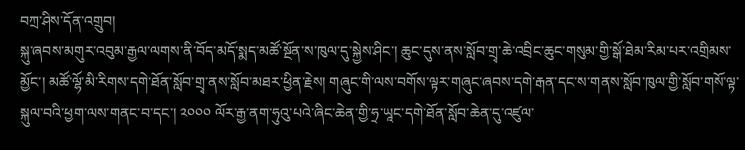བཀྲ་ཤིས་དོན་འགྲུབ།
སྐུ་ཞབས་མགུར་འབུམ་རྒྱལ་ལགས་ནི་བོད་མདོ་སྨད་མཚོ་སྔོན་ས་ཁུལ་དུ་སྐྱེས་ཤིང་། ཆུང་དུས་ནས་སློབ་གྲྭ་ཆེ་འབྲིང་ཆུང་གསུམ་གྱི་སྒོ་ཐེམ་རིམ་པར་འགྲིམས་མྱོང་། མཚོ་ལྷོ་མི་རིགས་དགེ་ཐོན་སློབ་གྲྭ་ནས་སློབ་མཐར་ཕྱིན་རྗེས། གཞུང་གི་ལས་བགོས་ལྟར་གཞུང་ཞབས་དགེ་རྒན་དང་ས་གནས་སློབ་ཁུལ་གྱི་སློབ་གསོ་ལྟ་སྐུལ་བའི་ཕྱག་ལས་གནང་བ་དང་། ༢༠༠༠ ལོར་རྒྱ་ནག་ཧུའུ་པའེ་ཞིང་ཆེན་གྱི་ཧྲ་ཡཱང་དགེ་ཐོན་སློབ་ཆེན་དུ་འཛུལ་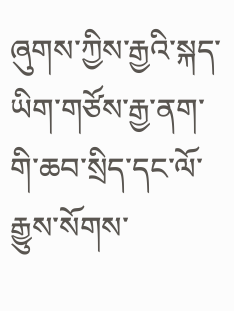ཞུགས་ཀྱིས་རྒྱའི་སྐད་ཡིག་གཙོས་རྒྱ་ནག་གི་ཆབ་སྲིད་དང་ལོ་རྒྱུས་སོགས་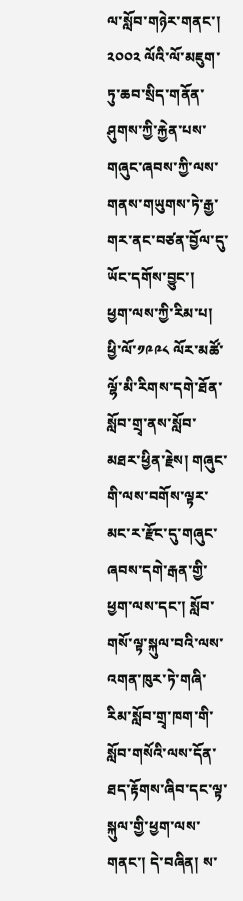ལ་སློབ་གཉེར་གནང་། ༢༠༠༢ ལོའི་ལོ་མཇུག་ཏུ་ཆབ་སྲིད་གནོན་ཤུགས་ཀྱི་རྐྱེན་པས་གཞུང་ཞབས་ཀྱི་ལས་གནས་གཡུགས་ཏེ་རྒྱ་གར་ནང་བཙན་བྱོལ་དུ་ཡོང་དགོས་བྱུང་།
ཕྱག་ལས་ཀྱི་རིམ་པ།
ཕྱི་ལོ་༡༩༩༨ ལོར་མཚོ་ལྷོ་མི་རིགས་དགེ་ཐོན་སློབ་གྲྭ་ནས་སློབ་མཐར་ཕྱིན་རྗེས། གཞུང་གི་ལས་བགོས་ལྟར་མང་ར་རྫོང་དུ་གཞུང་ཞབས་དགེ་རྒན་གྱི་ཕྱག་ལས་དང་། སློབ་གསོ་ལྟ་སྐུལ་བའི་ལས་འགན་ཁུར་ཏེ་གཞི་རིམ་སློབ་གྲྭ་ཁག་གི་སློབ་གསོའི་ལས་དོན་ཐད་རྟོགས་ཞིབ་དང་ལྟ་སྐུལ་གྱི་ཕྱག་ལས་གནང་། དེ་བཞིན། ས་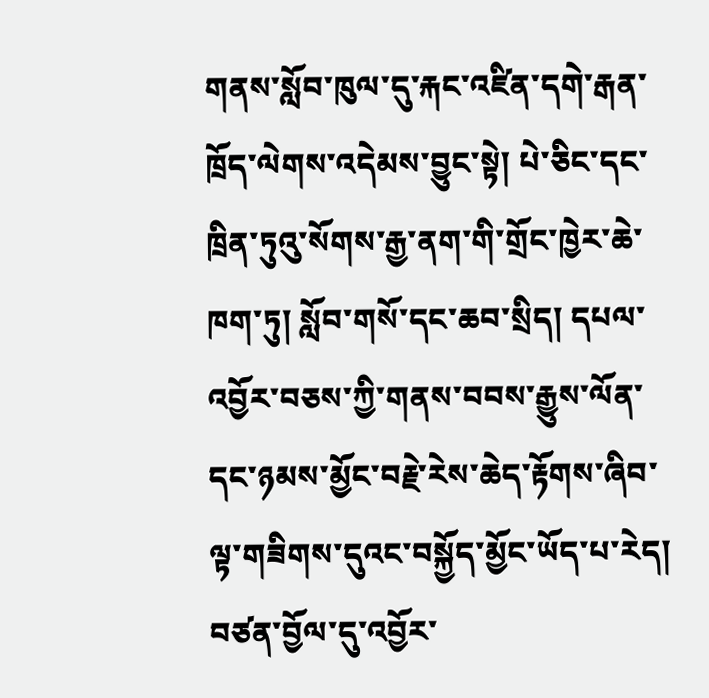གནས་སློབ་ཁུལ་དུ་རྐང་འཛིན་དགེ་རྒན་ཁྲོད་ལེགས་འདེམས་བྱུང་སྟེ། པེ་ཅིང་དང་ཁྲིན་ཏུའུ་སོགས་རྒྱ་ནག་གི་གྲོང་ཁྱེར་ཆེ་ཁག་ཏུ། སློབ་གསོ་དང་ཆབ་སྲིད། དཔལ་འབྱོར་བཅས་ཀྱི་གནས་བབས་རྒྱུས་ལོན་དང་ཉམས་མྱོང་བརྗེ་རེས་ཆེད་རྟོགས་ཞིབ་ལྟ་གཟིགས་དུའང་བསྐྱོད་མྱོང་ཡོད་པ་རེད།
བཙན་བྱོལ་དུ་འབྱོར་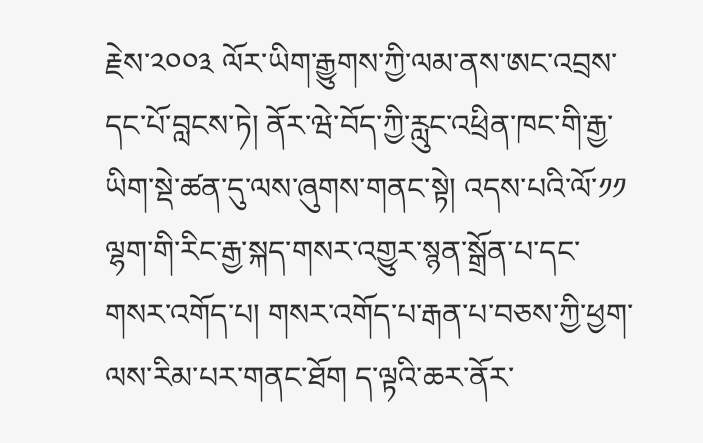རྗེས་༢༠༠༣ ལོར་ཡིག་རྒྱུགས་ཀྱི་ལམ་ནས་ཨང་འབྲས་དང་པོ་བླངས་ཏེ། ནོར་ཝེ་བོད་ཀྱི་རླུང་འཕྲིན་ཁང་གི་རྒྱ་ཡིག་སྡེ་ཚན་དུ་ལས་ཞུགས་གནང་སྟེ། འདས་པའི་ལོ་༡༡ ལྷག་གི་རིང་རྒྱ་སྐད་གསར་འགྱུར་སྙན་སྒྲོན་པ་དང་གསར་འགོད་པ། གསར་འགོད་པ་རྒན་པ་བཅས་ཀྱི་ཕྱག་ལས་རིམ་པར་གནང་ཐོག ད་ལྟའི་ཆར་ནོར་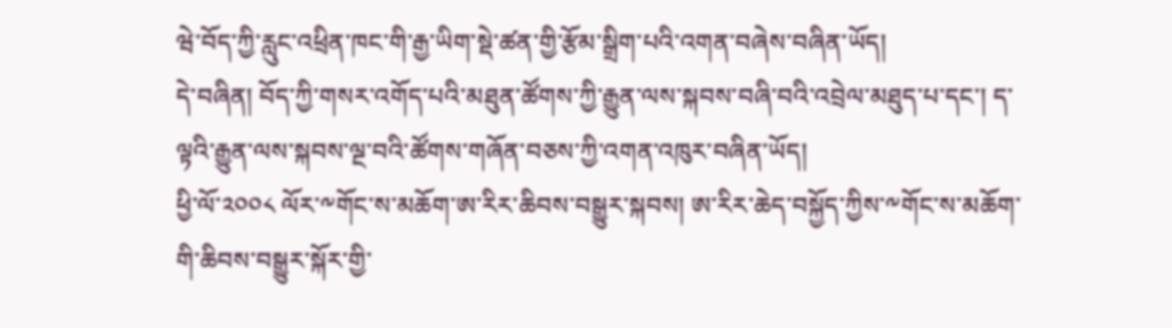ཝེ་བོད་ཀྱི་རླུང་འཕྲིན་ཁང་གི་རྒྱ་ཡིག་སྡེ་ཚན་གྱི་རྩོམ་སྒྲིག་པའི་འགན་བཞེས་བཞིན་ཡོད།
དེ་བཞིན། བོད་ཀྱི་གསར་འགོད་པའི་མཐུན་ཚོགས་ཀྱི་རྒྱུན་ལས་སྐབས་བཞི་བའི་འབྲེལ་མཐུད་པ་དང་། ད་ལྟའི་རྒྱུན་ལས་སྐབས་ལྔ་བའི་ཚོགས་གཞོན་བཅས་ཀྱི་འགན་འཁུར་བཞིན་ཡོད།
ཕྱི་ལོ་༢༠༠༨ ལོར་༸གོང་ས་མཆོག་ཨ་རིར་ཆིབས་བསྒྱུར་སྐབས། ཨ་རིར་ཆེད་བསྐྱོད་ཀྱིས་༸གོང་ས་མཆོག་གི་ཆིབས་བསྒྱུར་སྐོར་གྱི་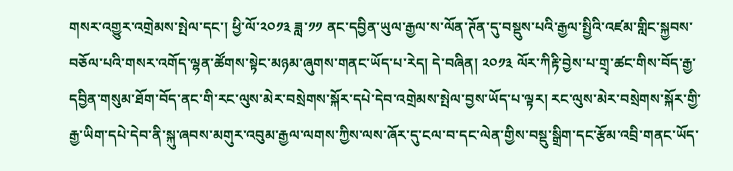གསར་འགྱུར་འགྲེམས་སྤེལ་དང་། ཕྱི་ལོ་༢༠༡༣ ཟླ་༡༡ ནང་དབྱིན་ཡུལ་རྒྱལ་ས་ལོན་ཊོན་དུ་བསྡུས་པའི་རྒྱལ་སྤྱིའི་འཛམ་གླིང་སྐྱབས་བཅོལ་པའི་གསར་འགོད་ལྷན་ཚོགས་སྟེང་མཉམ་ཞུགས་གནང་ཡོད་པ་རེད། དེ་བཞིན། ༢༠༡༣ ལོར་ཀིརྟི་བྱེས་པ་གྲྭ་ཚང་གིས་བོད་རྒྱ་དབྱིན་གསུམ་ཐོག་བོད་ནང་གི་རང་ལུས་མེར་བསྲེགས་སྐོར་དཔེ་དེབ་འགྲེམས་སྤེལ་བྱས་ཡོད་པ་ལྟར། རང་ལུས་མེར་བསྲེགས་སྐོར་གྱི་རྒྱ་ཡིག་དཔེ་དེབ་ནི་སྐུ་ཞབས་མགུར་འབུམ་རྒྱལ་ལགས་ཀྱིས་ལས་ཞོར་དུ་ངལ་བ་དང་ལེན་གྱིས་བསྡུ་སྒྲིག་དང་རྩོམ་འབྲི་གནང་ཡོད་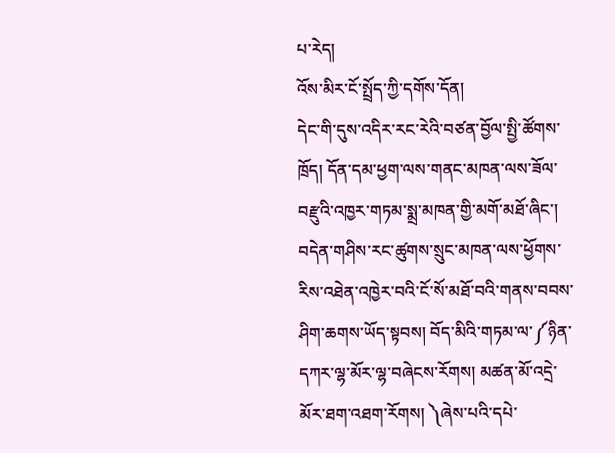པ་རེད།
འོས་མིར་ངོ་སྤྲོད་ཀྱི་དགོས་དོན།
དེང་གི་དུས་འདིར་རང་རེའི་བཙན་བྱོལ་སྤྱི་ཚོགས་ཁྲོད། དོན་དམ་ཕྱག་ལས་གནང་མཁན་ལས་ཟོལ་བརྫུའི་འཁྱར་གཏམ་སྨྲ་མཁན་གྱི་མགོ་མཐོ་ཞིང་། བདེན་གཤིས་རང་ཚུགས་སྲུང་མཁན་ལས་ཕྱོགས་རིས་འཐེན་འཁྱེར་བའི་ངོ་སོ་མཐོ་བའི་གནས་བབས་ཤིག་ཆགས་ཡོད་སྟབས། བོད་མིའི་གཏམ་ལ་༼ཉིན་དཀར་ལྷ་མོར་ལྷ་བཞེངས་རོགས། མཚན་མོ་འདྲེ་མོར་ཐག་འཐག་རོགས། ༽ཞེས་པའི་དཔེ་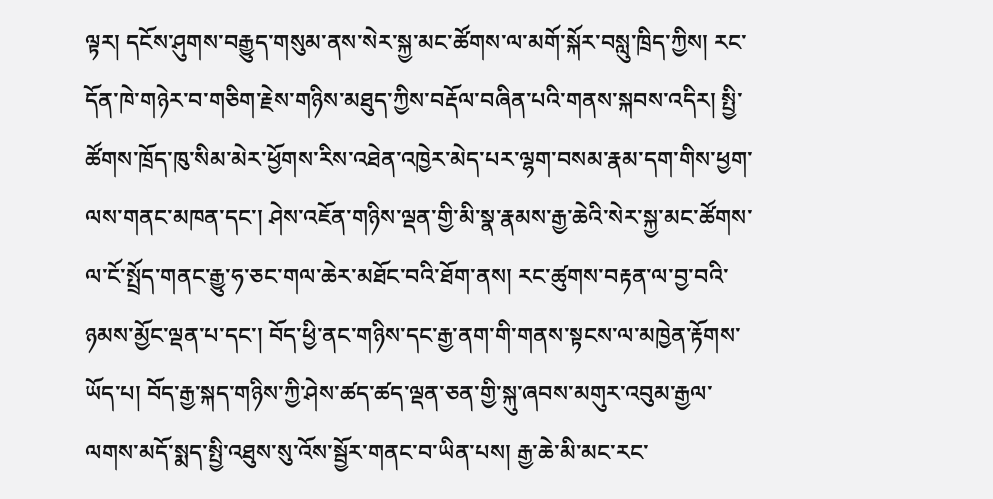ལྟར། དངོས་ཤུགས་བརྒྱུད་གསུམ་ནས་སེར་སྐྱ་མང་ཚོགས་ལ་མགོ་སྐོར་བསླུ་ཁྲིད་ཀྱིས། རང་དོན་ཁེ་གཉེར་བ་གཅིག་རྗེས་གཉིས་མཐུད་ཀྱིས་བརྡོལ་བཞིན་པའི་གནས་སྐབས་འདིར། སྤྱི་ཚོགས་ཁྲོད་ཁུ་སིམ་མེར་ཕྱོགས་རིས་འཐེན་འཁྱེར་མེད་པར་ལྷག་བསམ་རྣམ་དག་གིས་ཕྱག་ལས་གནང་མཁན་དང་། ཤེས་འཇོན་གཉིས་ལྡན་གྱི་མི་སྣ་རྣམས་རྒྱ་ཆེའི་སེར་སྐྱ་མང་ཚོགས་ལ་ངོ་སྤྲོད་གནང་རྒྱུ་ཧ་ཅང་གལ་ཆེར་མཐོང་བའི་ཐོག་ནས། རང་ཚུགས་བརྟན་ལ་བྱ་བའི་ཉམས་མྱོང་ལྡན་པ་དང་། བོད་ཕྱི་ནང་གཉིས་དང་རྒྱ་ནག་གི་གནས་སྟངས་ལ་མཁྱེན་རྟོགས་ཡོད་པ། བོད་རྒྱ་སྐད་གཉིས་ཀྱི་ཤེས་ཚད་ཚད་ལྡན་ཅན་གྱི་སྐུ་ཞབས་མགུར་འབུམ་རྒྱལ་ལགས་མདོ་སྨད་སྤྱི་འཐུས་སུ་འོས་སྦྱོར་གནང་བ་ཡིན་པས། རྒྱ་ཆེ་མི་མང་རང་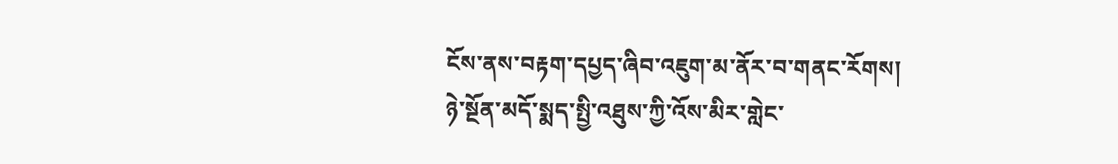ངོས་ནས་བརྟག་དཔྱད་ཞིབ་འཇུག་མ་ནོར་བ་གནང་རོགས།
ཉེ་སྔོན་མདོ་སྨད་སྤྱི་འཐུས་ཀྱི་འོས་མིར་གླེང་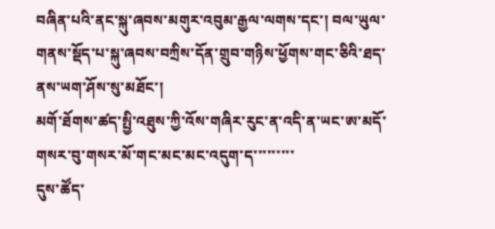བཞིན་པའི་ནང་སྐུ་ཞབས་མགུར་འབུམ་རྒྱལ་ལགས་དང་། བལ་ཡུལ་གནས་སྡོད་པ་སྐུ་ཞབས་བཀྲིས་དོན་གྲུབ་གཉིས་ཕྱོགས་གང་ཅིའི་ཐད་ནས་ཡག་ཤོས་སུ་མཐོང་།
མགོ་ཐོགས་ཚད་སྤྱི་འཐུས་ཀྱི་འོས་གཞིར་རུང་ན་འདི་ན་ཡང་ཨ་མདོ་གསར་བུ་གསར་མོ་གང་མང་མང་འདུག་ད་་་་་་་་་
དུས་ཚོད་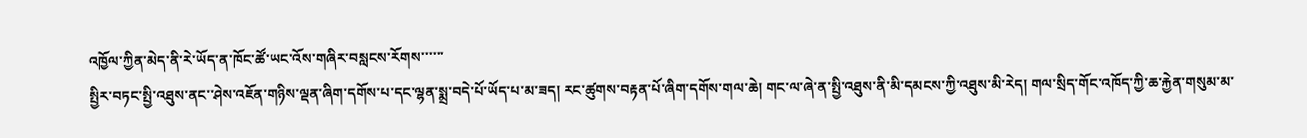འཁྱོལ་ཀྱིན་མེད་ནི་རེ་ཡོད་ན་ཁོང་ཚོ་ཡང་འོས་གཞིར་བསླངས་རོགས་་་་་་
སྤྱིར་བཏང་སྤྱི་འཐུས་ནང་་ཤེས་འཇོན་གཉིས་ལྡན་ཞིག་དགོས་པ་དང་ལྷན་སྨྲ་བདེ་པོ་ཡོད་པ་མ་ཟད། རང་ཚུགས་བརྟན་པོ་ཞིག་དགོས་གལ་ཆེ། གང་ལ་ཞེ་ན་སྤྱི་འཐུས་ནི་མི་དམངས་ཀྱི་འཐུས་མི་རེད། གལ་སྲིད་གོང་འཁོད་ཀྱི་ཆ་རྐྱེན་གསུམ་མ་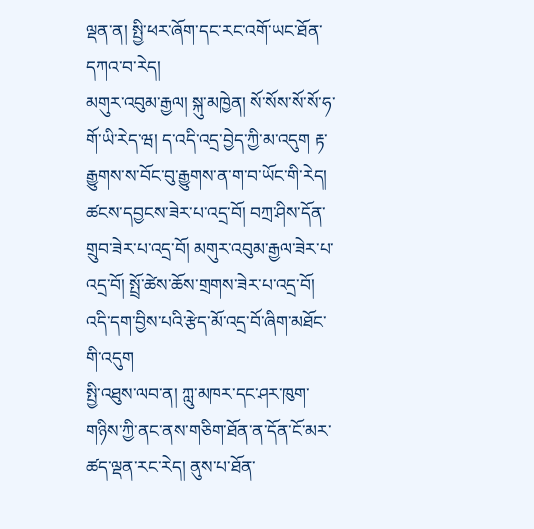ལྡན་ན། སྤྱི་ཕར་ཞོག་དང་རང་འགོ་ཡང་ཐོན་དཀའ་བ་རེད།
མགུར་འབུམ་རྒྱལ། སྐུ་མཁྱེན། སོ་སོས་སོ་སོ་ཧ་གོ་ཡི་རེད་ཝ། ད་འདི་འདྲ་བྱེད་ཀྱི་མ་འདུག རྟ་རྒྱུགས་ས་བོང་བུ་རྒྱུགས་ན་ག་བ་ཡོང་གི་རེད།
ཚངས་དབྱངས་ཟེར་པ་འདྲ་བོ། བཀྲ་ཤིས་དོན་གྲུབ་ཟེར་པ་འདྲ་བོ། མགུར་འབུམ་རྒྱལ་ཟེར་པ་འདྲ་བོ། སྤྲོ་ཚེས་ཆོས་གྲགས་ཟེར་པ་འདྲ་བོ། འདི་དག་བྱིས་པའི་རྩེད་མོ་འདྲ་བོ་ཞིག་མཐོང་གི་འདུག
སྤྱི་འཐུས་ལབ་ན། ཀླུ་མཁར་དང་ཤར་ཁུག་གཉིས་ཀྱི་ནང་ནས་གཅིག་ཐོན་ན་དོན་ངོ་མར་ཚད་ལྡན་རང་རེད། ནུས་པ་ཐོན་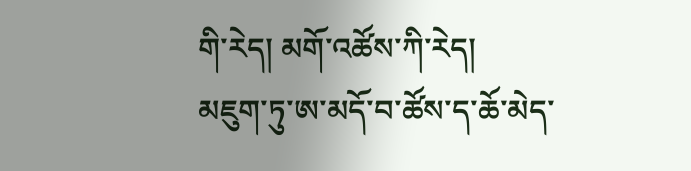གི་རེད། མགོ་འཚོས་ཀི་རེད།
མཇུག་ཏུ་ཨ་མདོ་བ་ཚོས་ད་ཆོ་མེད་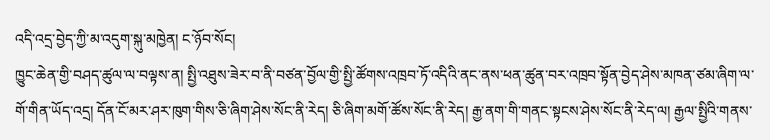འདི་འདྲ་བྱེད་ཀྱི་མ་འདུག་སྐུ་མཁྱེན། ང་ཉོབ་སོང།
ཁྱུང་ཆེན་གྱི་བཤད་ཚུལ་ལ་བལྟས་ན། སྤྱི་འཐུས་ཟེར་བ་ནི་བཙན་བྱོལ་གྱི་སྤྱི་ཚོགས་འཁྲབ་ཏོ་འདིའི་ནང་ནས་ཕན་ཚུན་བར་འཁྲབ་སྟོན་བྱེད་ཤེས་མཁན་ཙམ་ཞིག་ལ་གོ་གིན་ཡོད་འདྲ། དོན་ངོ་མར་ཤར་ཁུག་གིས་ཅི་ཞིག་ཤེས་སོང་ནི་རེད། ཅི་ཞིག་མགོ་ཚོས་སོང་ནི་རེད། རྒྱ་ནག་གི་གནང་སྟངས་ཤེས་སོང་ནི་རེད་ལ། རྒྱལ་སྤྱིའི་གནས་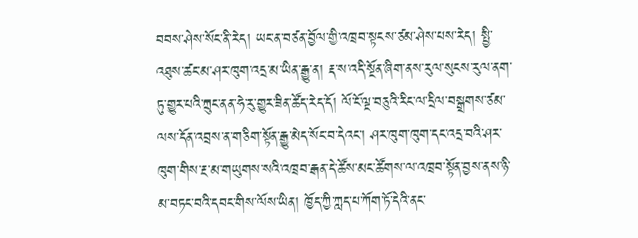བབས་ཤེས་སོང་ནི་རེད། ཡང་ན་བཙན་བྱོལ་གྱི་འཁྲབ་སྟངས་ཙམ་ཤེས་པས་རེད། སྤྱི་འཐུས་ཚང་མ་ཤར་ཁུག་འདྲ་མ་ཡིན་རྒྱུ་ན། རྡ་ས་འདི་སྔོན་ཞིག་ནས་རུལ་སུངས་རུལ་ནག་ཏུ་གྱུར་པའི་ཀྲུང་ནན་ཧེ་རུ་གྱུར་ཟིན་ཚོད་རེད་དོ། ལོ་ངོ་ལྔ་བཅུའི་རིང་ལ་དྲིལ་བསྒྲགས་ཙམ་ལས་དོན་འབྲས་ན་གཅིག་སྟོན་རྒྱུ་མེད་སོང་བ་དེའང་། ཤར་ཁུག་ཁུག་དང་འདྲ་བའི་ཤར་ཁུག་གིས་རྔ་མ་གཡུགས་སའི་འཁྲབ་རྒན་དེ་ཚོས་མང་ཚོགས་ལ་འཁྲབ་སྟོན་བྱས་ནས་ཉི་མ་བཏང་བའི་དབང་གིས་ལོས་ཡིན། ཁྱོད་ཀྱི་ཀླད་པ་ཀོག་ཏོ་དེའི་ནང་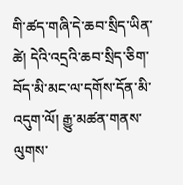གི་ཚད་གཞི་དེ་ཆབ་སྲིད་ཡིན་ཚེ། དེའི་འདྲའི་ཆབ་སྲིད་ཅིག་བོད་མི་མང་ལ་དགོས་དོན་མི་འདུག་ལོ། རྒྱུ་མཚན་གནས་ལུགས་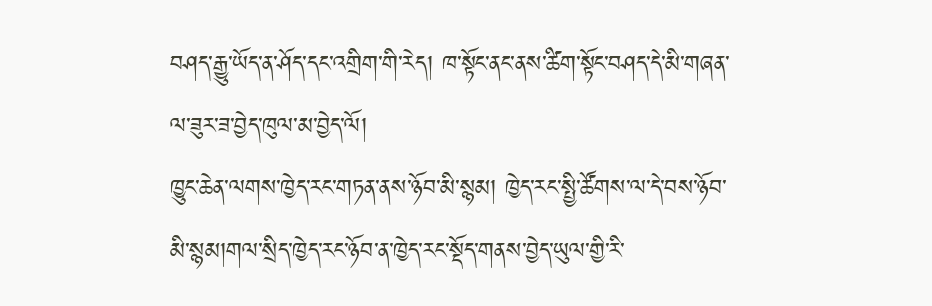བཤད་རྒྱུ་ཡོད་ན་ཤོད་དང་འགྲིག་གི་རེད། ཁ་སྟོང་ནང་ནས་ཚིག་སྟོང་བཤད་དེ་མི་གཞན་ལ་ཟུར་ཟ་བྱེད་ཁུལ་མ་བྱེད་ལོ།
ཁྱུང་ཆེན་ལགས་ཁྱེད་རང་གཏན་ནས་ཉོབ་མི་སྙམ། ཁྱེད་རང་སྤྱི་ཚོགས་ལ་དེ་བས་ཉོབ་མི་སྙམ།གལ་སྲིད་ཁྱེད་རང་ཉོབ་ན་ཁྱེད་རང་སྡོད་གནས་བྱེད་ཡུལ་གྱི་རི་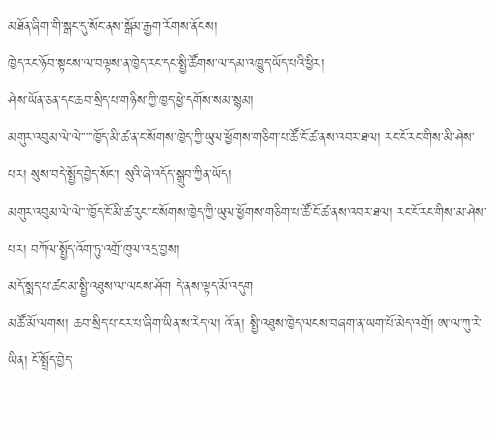མཐོན་ཞིག་གི་སྒང་དུ་སོང་ནས་སྒོམ་རྒྱག་རོགས་ནོངས།
ཁྱེད་རང་ཉོབ་སྟངས་ལ་བལྟས་ན་ཁྱེད་རང་དང་སྤྱི་ཚོགས་ལ་དམ་འཁྱུད་ཡོད་པའི་ཕྱིར།
ཤེས་ཡོན་ཅན་དང་ཆབ་སྲིད་པ་གཉིས་ཀྱི་ཁྱད་ཕྱེ་དགོས་སམ་སྙམ།
མགུར་འབུམ་ལེ་ལེ་་་་་ཁྱོད་མི་ཚ་ན་ང་སོགས་ཁྱེད་ཀྱི་ཡུལ་ཕྱོགས་གཅིག་པ་ཚོ་ངོ་ཚ་ནས་འབར་ཐལ། རང་ངོ་རང་གིས་མི་ཤེས་པར། སུས་བདེ་སྤྱོད་བྱེད་སོང་། སུའི་ཞེ་འདོད་སྒྲུབ་ཀྱིན་ཡོད།
མགུར་འབུམ་ལེ་ལེ་་་ཁྱོད་ངོ་མི་ཚ་རུང་་ང་སོགས་ཁྱེད་ཀྱི་ཡུལ་ཕྱོགས་གཅིག་པ་ཚོ་ངོ་ཚ་ནས་འབར་ཐལ། རང་ངོ་རང་གིས་མ་ཤེས་པར། བཀོལ་སྤྱོད་འོག་ཏུ་འགྲོ་ཁུལ་འདྲ་བྱས།
མདོ་སྨད་པ་ཚང་མ་སྤྱི་འཐུས་ལ་ལངས་ཤོག དེ་ནས་ལྟད་མོ་འདུག
མཚོ་མོ་ལགས། ཆབ་སྲིད་པ་ངར་པ་ཞིག་ཡིན་ས་རེད་ལ། འོ་ན། སྤྱི་འཐུས་ཁྱེད་ལངས་བཞག་ན་ཡག་པོ་མེད་འགྲོ། ཨ་ལ་ཀུ་རེ་ཡིན། ངོ་སྤྲོད་བྱེད་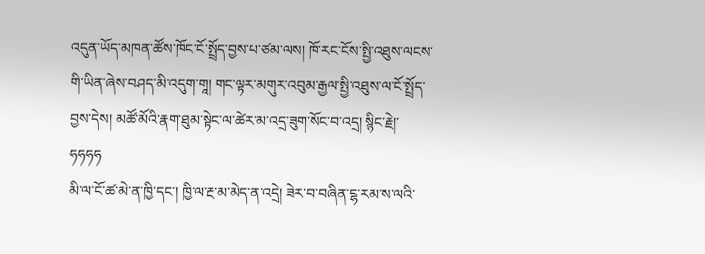འདུན་ཡོད་མཁན་ཚོས་ཁོང་ངོ་སྤྲོད་བྱས་པ་ཙམ་ལས། ཁོ་རང་ངོས་སྤྱི་འཐུས་ལངས་གི་ཡིན་ཞེས་བཤད་མི་འདུག་གཱ། གང་ལྟར་མགུར་འབུམ་རྒྱལ་སྤྱི་འཐུས་ལ་ངོ་སྤྲོད་བྱས་དེས། མཚོ་མོའི་རྣག་ཐུམ་སྟེང་ལ་ཚེར་མ་འདྲ་ཟུག་སོང་བ་འདྲ། སྙིང་རྗེ།་ ཧཧཧཧ
མི་ལ་ངོ་ཚ་མེ་ན་ཁྱི་དང་། ཁྱི་ལ་རྔ་མ་མེད་ན་འདྲེ། ཟེར་བ་བཞིན་ངྷ་རམ་ས་ལའི་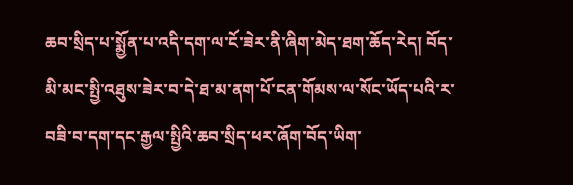ཆབ་སྲིད་པ་སྨྱོན་པ་འདི་དག་ལ་ངོ་ཟེར་ནི་ཞིག་མེད་ཐག་ཆོད་རེད། བོད་མི་མང་སྤྱི་འཐུས་ཟེར་བ་དེ་ཐ་མ་ནག་པོ་ངན་གོམས་ལ་སོང་ཡོད་པའི་ར་བཟི་བ་དག་དང་རྒྱལ་སྤྱིའི་ཆབ་སྲིད་ཕར་ཞོག་བོད་ཡིག་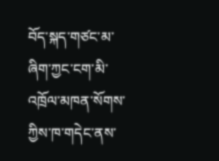བོད་སྐད་གཙང་མ་ཞིག་ཀྱང་ངག་མི་འཁྲོལ་མཁན་སོགས་ཀྱིས་ཁ་གདེང་ནས་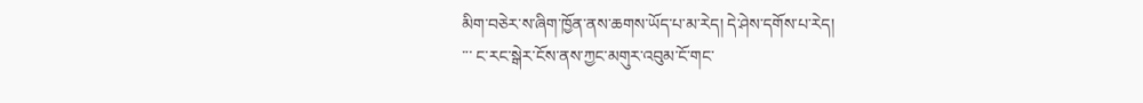མིག་བཅེར་ས་ཞིག་ཁྱོན་ནས་ཆགས་ཡོད་པ་མ་རེད། དེ་ཤེས་དགོས་པ་རེད།
་་་ ང་རང་སྒེར་ངོས་ནས་ཀྱང་མགུར་འབུམ་ངོ་གང་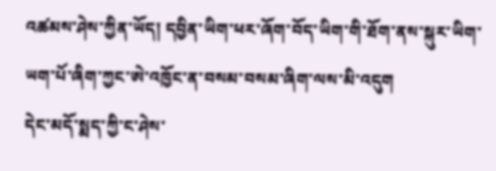འཚམས་ཤེས་ཀྱིན་ཡོད། དབྱིན་ཡིག་ཕར་ཞོག་བོད་ཡིག་གི་ཐོག་ནས་སྐུར་ཡིག་ཡག་པོ་ཞིག་ཀྱང་ཨེ་འཁྱོང་ན་བསམ་བསམ་ཞིག་ལས་མི་འདུག
དེང་མདོ་སྨད་ཀྱི་ང་ཤེས་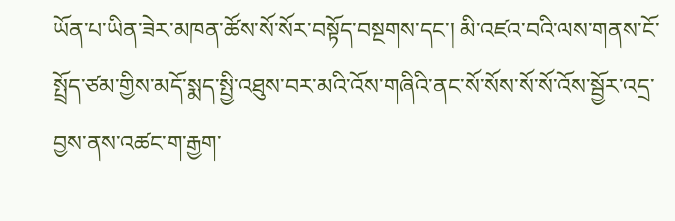ཡོན་པ་ཡིན་ཟེར་མཁན་ཚོས་སོ་སོར་བསྟོད་བསྔགས་དང་། མི་འཛའ་བའི་ལས་གནས་ངོ་སྤྲོད་ཙམ་གྱིས་མདོ་སྨད་སྤྱི་འཐུས་བར་མའི་འོས་གཞིའི་ནང་སོ་སོས་སོ་སོ་འོས་སྦྱོར་འདྲ་བྱས་ནས་འཚང་ག་རྒྱག་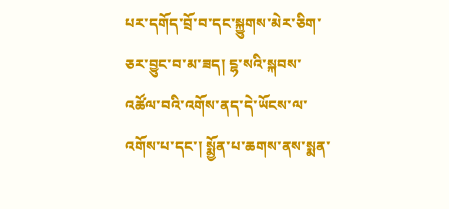པར་དགོད་བྲོ་བ་དང་སྐྱུགས་མེར་ཅིག་ཅར་བྱུང་བ་མ་ཟད། ངྷ་སའི་སྐབས་འཚོལ་བའི་འགོས་ནད་དེ་ཡོངས་ལ་འགོས་པ་དང་། སྨྱོན་པ་ཆགས་ནས་སྨན་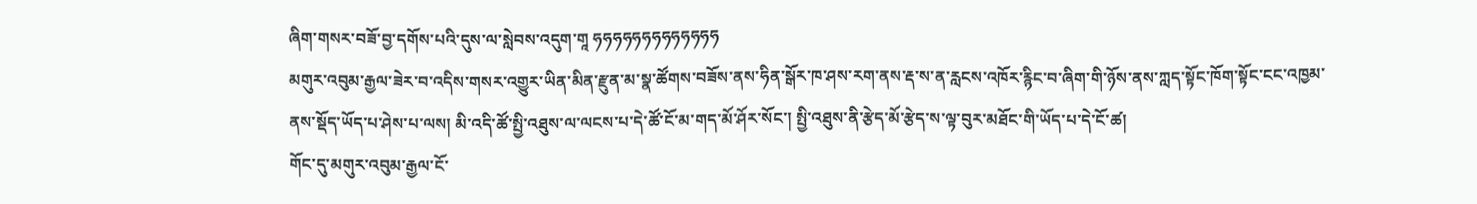ཞིག་གསར་བཟོ་བྱ་དགོས་པའི་དུས་ལ་སླེབས་འདུག་གཱ ཧཧཧཧཧཧཧཧཧཧཧཧཧ
མགུར་འབུམ་རྒྱལ་ཟེར་བ་འདིས་གསར་འགྱུར་ཡིན་མིན་རྫུན་མ་སྣ་ཚོགས་བཟོས་ནས་ཧིན་སྒོར་ཁ་ཤས་རག་ནས་རྡ་ས་ན་རླངས་འཁོར་རྙིང་བ་ཞིག་གི་ཉོས་ནས་ཀླད་སྟོང་ཁོག་སྟོང་ངང་འཁྱམ་ནས་སྡོད་ཡོད་པ་ཤེས་པ་ལས། མི་འདི་ཚོ་སྤྱི་འཐུས་ལ་ལངས་པ་དེ་ཚོ་ངོ་མ་གད་མོ་ཤོར་སོང་། སྤྱི་འཐུས་ནི་རྩེད་མོ་རྩེད་ས་ལྟ་བུར་མཐོང་གི་ཡོད་པ་དེ་ངོ་ཚ།
གོང་དུ་མགུར་འབུམ་རྒྱལ་ངོ་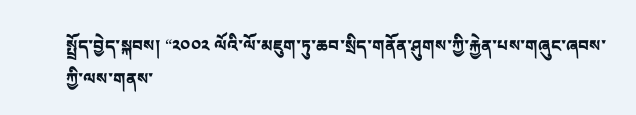སྤྲོད་བྱེད་སྐབས། “༢༠༠༢ ལོའི་ལོ་མཇུག་ཏུ་ཆབ་སྲིད་གནོན་ཤུགས་ཀྱི་རྐྱེན་པས་གཞུང་ཞབས་ཀྱི་ལས་གནས་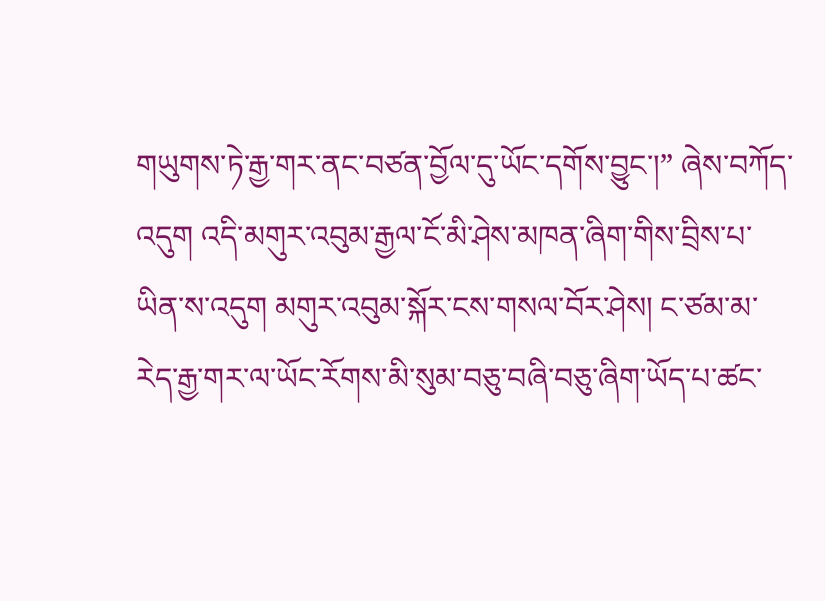གཡུགས་ཏེ་རྒྱ་གར་ནང་བཙན་བྱོལ་དུ་ཡོང་དགོས་བྱུང་།” ཞེས་བཀོད་འདུག འདི་མགུར་འབུམ་རྒྱལ་ངོ་མི་ཤེས་མཁན་ཞིག་གིས་བྲིས་པ་ཡིན་ས་འདུག མགུར་འབུམ་སྐོར་ངས་གསལ་བོར་ཤེས། ང་ཙམ་མ་རེད་རྒྱ་གར་ལ་ཡོང་རོགས་མི་སུམ་བཅུ་བཞི་བཅུ་ཞིག་ཡོད་པ་ཚང་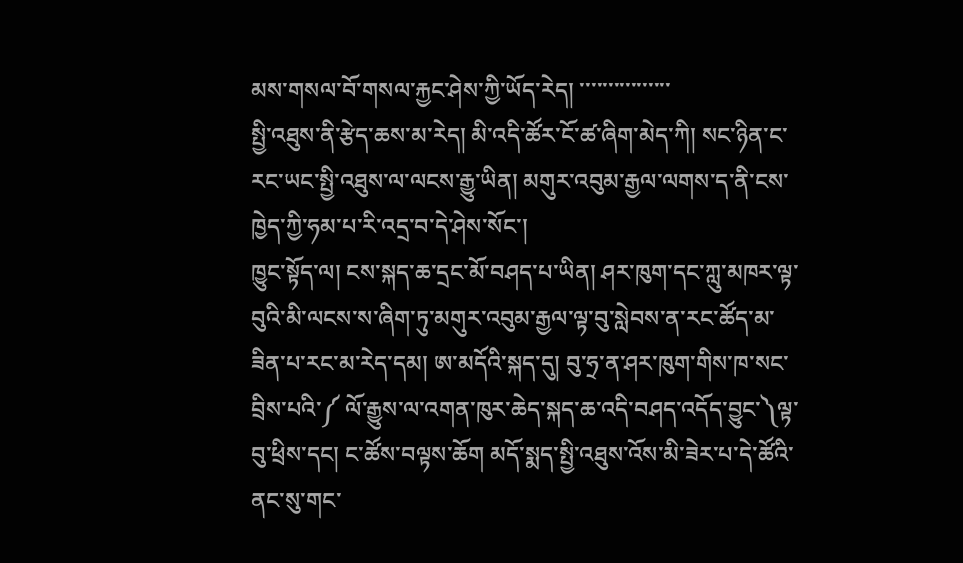མས་གསལ་བོ་གསལ་རྐྱང་ཤེས་ཀྱི་ཡོད་རེད། ་་་་་་་་་་་་་་་་
སྤྱི་འཐུས་ནི་རྩེད་ཆས་མ་རེད། མི་འདི་ཚོར་ངོ་ཚ་ཞིག་མེད་ཀི། སང་ཉིན་ང་རང་ཡང་སྤྱི་འཐུས་ལ་ལངས་རྒྱུ་ཡིན། མགུར་འབུམ་རྒྱལ་ལགས་ད་ནི་ངས་ཁྱེད་ཀྱི་ཧམ་པ་རི་འདྲ་བ་དེ་ཤེས་སོང་།
ཁྱུང་སྟོད་ལ། ངས་སྐད་ཆ་དྲང་མོ་བཤད་པ་ཡིན། ཤར་ཁུག་དང་ཀླུ་མཁར་ལྟ་བུའི་མི་ལངས་ས་ཞིག་ཏུ་མགུར་འབུམ་རྒྱལ་ལྟ་བུ་སླེབས་ན་རང་ཚོད་མ་ཟིན་པ་རང་མ་རེད་དམ། ཨ་མདོའི་སྐད་དུ། བུ་ཧྲ་ན་ཤར་ཁུག་གིས་ཁ་སང་བྲིས་པའི་༼ ལོ་རྒྱུས་ལ་འགན་ཁུར་ཆེད་སྐད་ཆ་འདི་བཤད་འདོད་བྱུང་༽ལྟ་བུ་ཕྲིས་དང། ང་ཚོས་བལྟས་ཆོག མདོ་སྨད་སྤྱི་འཐུས་འོས་མི་ཟེར་པ་དེ་ཚོའི་ནང་སུ་གང་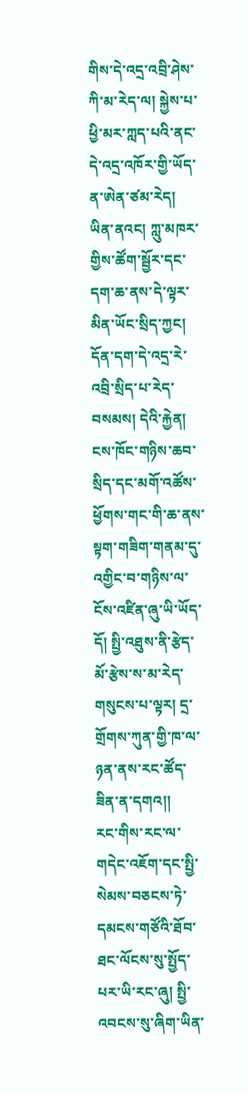གིས་དེ་འདྲ་འབྲི་ཤེས་ཀི་མ་རེད་ལ། སྐྱེས་པ་ཕྱི་མར་ཀླད་པའི་ནང་དེ་འདྲ་འཁོར་གྱི་ཡོད་ན་ཨེན་ཙམ་རེད། ཡིན་ནའང། ཀླུ་མཁར་གྱིས་ཚོག་སྦྱོར་དང་དག་ཆ་ནས་དེ་ལྟར་མིན་ཡོང་སྲིད་ཀྱང། དོན་དག་དེ་འདྲ་རེ་འབྲི་སྲིད་པ་རེད་བསམས། དེའི་རྐྱེན། ངས་ཁོང་གཉིས་ཆབ་སྲིད་དང་མགོ་འཚོས་ཕྱོགས་གང་གི་ཆ་ནས་སྟག་གཟིག་གནམ་དུ་འགྱིང་བ་གཉིས་ལ་ངོས་འཛིན་ཞུ་ཡི་ཡོད་དོ། སྤྱི་འཐུས་ནི་རྩེད་མོ་རྩེས་ས་མ་རེད་གསུངས་པ་ལྟར། དྲ་གྲོགས་ཀུན་གྱི་ཁ་ལ་ཉན་ནས་རང་ཚོད་ཟིན་ན་དགའ།།
རང་གིས་རང་ལ་གདེང་འཇོག་དང་སྤྱི་སེམས་བཅངས་ཏེ་དམངས་གཙོའི་ཐོབ་ཐང་ལོངས་སུ་སྤྱོད་པར་ཡི་རང་ཞུ། སྤྱི་འབངས་སུ་ཞིག་ཡིན་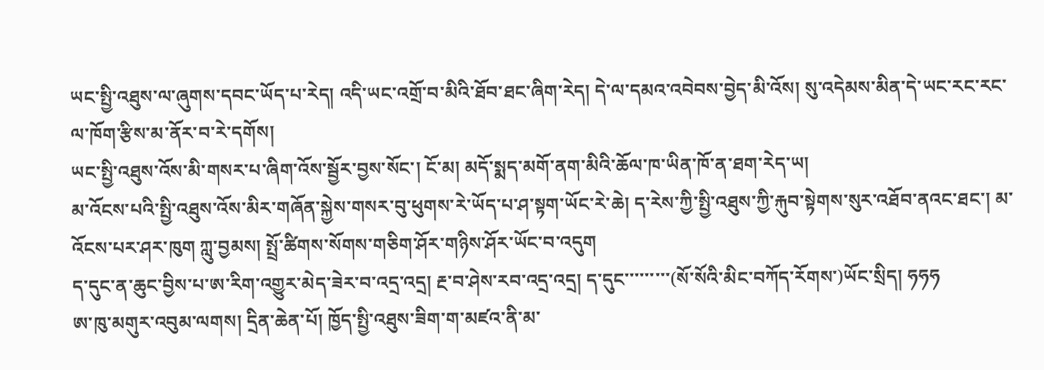ཡང་སྤྱི་འཐུས་ལ་ཞུགས་དབང་ཡོད་པ་རེད། འདི་ཡང་འགྲོ་བ་མིའི་ཐོབ་ཐང་ཞིག་རེད། དེ་ལ་དམའ་འབེབས་བྱེད་མི་འོས། སུ་འདེམས་མིན་དེ་ཡང་རང་རང་ལ་ཁོག་རྩིས་མ་ནོར་བ་རེ་དགོས།
ཡང་སྤྱི་འཐུས་འོས་མི་གསར་པ་ཞིག་འོས་སྦྱོར་བྱས་སོང་། ངོ་མ། མདོ་སྨད་མགོ་ནག་མིའི་ཆོལ་ཁ་ཡིན་ཁོ་ན་ཐག་རེད་ཡ།
མ་འོངས་པའི་སྤྱི་འཐུས་འོས་མིར་གཞོན་སྐྱེས་གསར་བུ་ཕུགས་རེ་ཡོད་པ་ཤ་སྟག་ཡོང་རེ་ཆེ། ད་རེས་ཀྱི་སྤྱི་འཐུས་ཀྱི་རྐུབ་སྟེགས་སུར་འཐོབ་ནའང་ཐང་། མ་འོངས་པར་ཤར་ཁུག ཀླུ་བྱམས། སྤྲོ་ཚིགས་སོགས་གཅིག་ཤོར་གཉིས་ཤོར་ཡོང་བ་འདུག
ད་དུང་ན་ཆུང་བྱིས་པ་ཨ་རིག་འགྱུར་མེད་ཟེར་བ་འདྲ་འདྲ། རྔ་བ་ཤེས་རབ་འདྲ་འདྲ། ད་དུང་་་་་་་་་(སོ་སོའི་མིང་བཀོད་རོགས་)ཡོང་སྲིད། ཧཧཧ
ཨ་ཁུ་མགུར་འབུམ་ལགས། དྲིན་ཆེན་པོ། ཁྱོད་སྤྱི་འཐུས་ཟིག་ག་མཛའ་ནི་མ་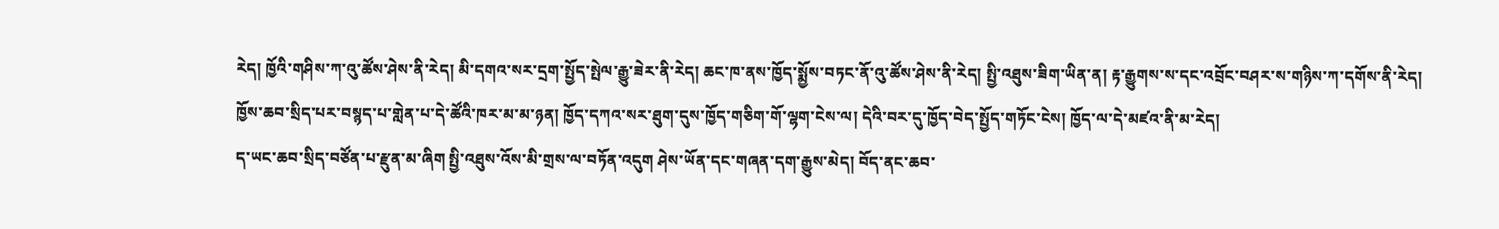རེད། ཁྱོའི་གཤིས་ཀ་འུ་ཚོས་ཤེས་ནི་རེད། མི་དགའ་སར་དྲག་སྤྱོད་སྤེལ་རྒྱུ་ཟེར་ནི་རེད། ཆང་ཁ་ནས་ཁྱོད་སྨྱོས་བཏང་ནོ་འུ་ཚོས་ཤེས་ནི་རེད། སྤྱི་འཐུས་ཟིག་ཡིན་ན། རྟ་རྒྱུགས་ས་དང་འབྲོང་བཤར་ས་གཉིས་ཀ་དགོས་ནི་རེད། ཁྱོས་ཆབ་སྲིད་པར་བསྙད་པ་གླེན་པ་དེ་ཚོའི་ཁར་མ་མ་ཉན། ཁྱོད་དཀའ་སར་ཐུག་དུས་ཁྱོད་གཅིག་གོ་ལྷག་ངེས་ལ། དེའི་བར་དུ་ཁྱོད་བེད་སྤྱོད་གཏོང་ངེས། ཁྱོད་ལ་དེ་མཛའ་ནི་མ་རེད།
ད་ཡང་ཆབ་སྲིད་བཙོན་པ་རྫུན་མ་ཞིག སྤྱི་འཐུས་འོས་མི་གྲས་ལ་བཏོན་འདུག ཤེས་ཡོན་དང་གཞན་དག་རྒྱུས་མེད། བོད་ནང་ཆབ་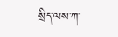སྲིད་ལས་ཀ་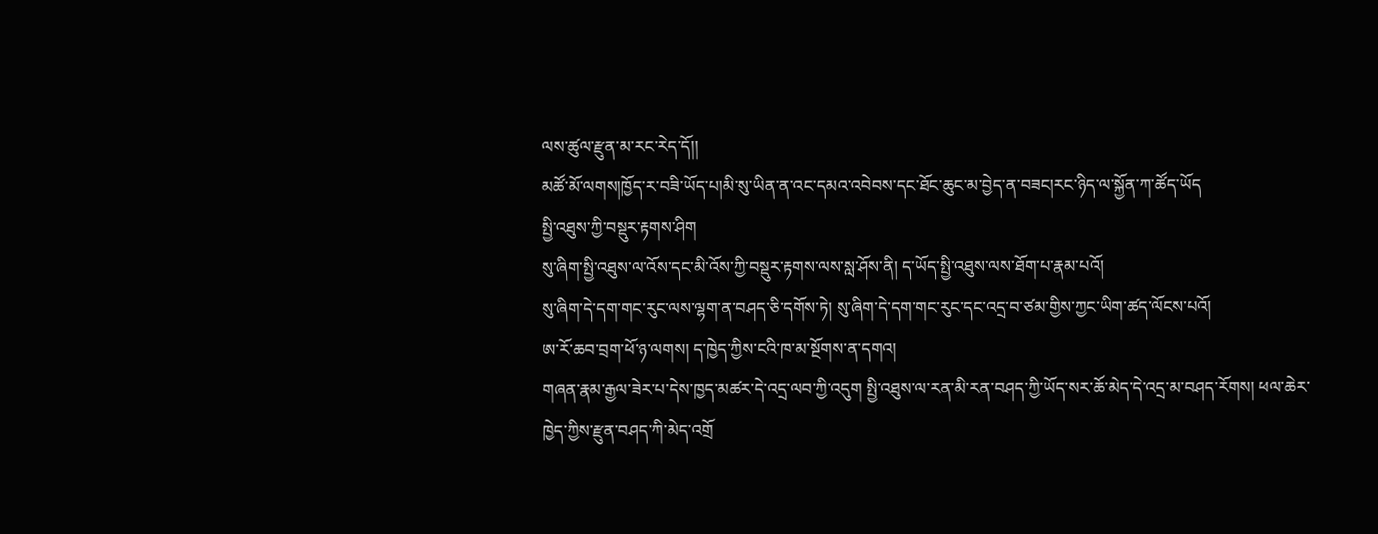ལས་ཚུལ་རྫུན་མ་རང་རེད་དོ།།
མཚོ་མོ་ལགས།ཁྱོད་ར་བཟི་ཡོད་པ།མི་སུ་ཡིན་ན་འང་དམའ་འབེབས་དང་ཐོང་ཆུང་མ་བྱེད་ན་བཟང།རང་ཉིད་ལ་སྐྱོན་ཀ་ཚོད་ཡོད
སྤྱི་འཐུས་ཀྱི་བསྡུར་རྟགས་ཤིག
སུ་ཞིག་སྤྱི་འཐུས་ལ་འོས་དང་མི་འོས་ཀྱི་བསྡུར་རྟགས་ལས་སླ་ཤོས་ནི། ད་ཡོད་སྤྱི་འཐུས་ལས་ཐོག་པ་རྣམ་པའོ།
སུ་ཞིག་དེ་དག་གང་རུང་ལས་ལྷག་ན་བཤད་ཅི་དགོས་ཏེ། སུ་ཞིག་དེ་དག་གང་རུང་དང་འདྲ་བ་ཙམ་གྱིས་ཀྱང་ཡིག་ཚད་ལོངས་པའོ།
ཨ་རོ་ཆབ་བྲག་ཕོ་ཉ་ལགས། ད་ཁྱེད་ཀྱིས་ངའི་ཁ་མ་སྔོགས་ན་དགའ།
གཞན་རྣམ་རྒྱལ་ཟེར་པ་དེས་ཁྱད་མཚར་དེ་འདྲ་ལབ་ཀྱི་འདུག སྤྱི་འཐུས་ལ་རན་མི་རན་བཤད་ཀྱི་ཡོད་སར་ཆོ་མེད་དེ་འདྲ་མ་བཤད་རོགས། ཕལ་ཆེར་ཁྱེད་ཀྱིས་རྫུན་བཤད་ཀི་མེད་འགྲོ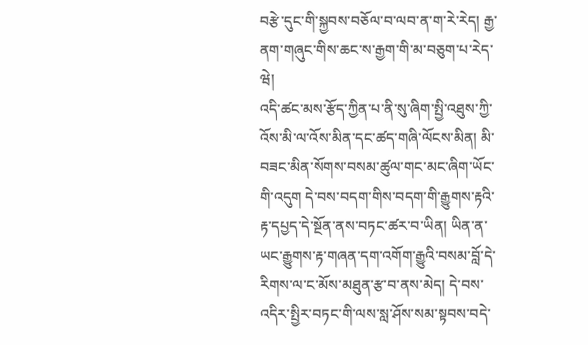བརྩེ་དུང་གི་སྐྱབས་བཅོལ་བ་ལབ་ན་ག་རེ་རེད། རྒྱ་ནག་གཞུང་གིས་ཆང་ས་རྒྱག་གི་མ་བཅུག་པ་རེད་ཝེ།
འདི་ཚང་མས་རྩོད་ཀྱིན་པ་ནི་སུ་ཞིག་སྤྱི་འཐུས་ཀྱི་འོས་མི་ལ་འོས་མིན་དང་ཚད་གཞི་ལོངས་མིན། མི་བཟང་མིན་སོགས་བསམ་ཚུལ་གང་མང་ཞིག་ཡོང་གི་འདུག དེ་བས་བདག་གིས་བདག་གི་རྒྱུགས་རྟའི་རྟ་དཔྱད་དེ་སྔོན་ནས་བཏང་ཚར་བ་ཡིན། ཡིན་ན་ཡང་རྒྱུགས་རྟ་གཞན་དག་འགོག་རྒྱུའི་བསམ་བློ་དེ་རིགས་ལ་ང་མོས་མཐུན་རྩ་བ་ནས་མེད། དེ་བས་འདིར་སྤྱིར་བཏང་གི་ལས་སླ་ཤོས་སམ་སྟབས་བདེ་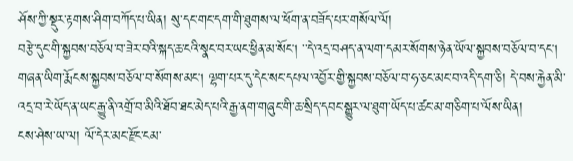ཤོས་ཀྱི་སྡུར་རྟགས་ཤིག་བཀོད་པ་ཡིན། སུ་དང་གང་དག་གི་ཐུགས་ལ་ཕོག་ན་བཟོད་པར་གསོལ་ལོ།
བརྩེ་དུང་གི་སྐྱབས་བཅོལ་བ་ཟེར་བའི་སྐད་ཆ་ངའི་སྣང་བར་ཡང་ཕྱིན་མ་སོང། ་་དེ་འདྲ་བཤད་ན་ལག་དམར་སོགས་ཉེན་ཡོལ་སྐྱབས་བཅོལ་བ་དང། གཞན་ཡིག་རྨོངས་སྐྱབས་བཅོལ་བ་སོགས་མང། ལྷག་པར་དུ་དེང་སང་དཔལ་འབྱོར་གྱི་སྐྱབས་བཅོལ་བ་ཧ་ཅང་མང་བ་འདི་དག་ཅི། དེ་བས་རྐྱེན་མི་འདྲ་བ་རེ་ཡོད་ན་ཡང་རྒྱུ་ནི་འགྲོ་བ་མིའི་ཐོབ་ཐང་མེད་པའི་རྒྱ་ནག་གཞུང་གི་ཆ་སྲིད་དབང་སྒྱུར་ལ་ཐུག་ཡོད་པ་ཚང་མ་གཅིག་པ་ལོས་ཡིན།
ངས་ཤེས་ཡ་ལ། ལོ་དེར་མང་རྫོང་ངམ་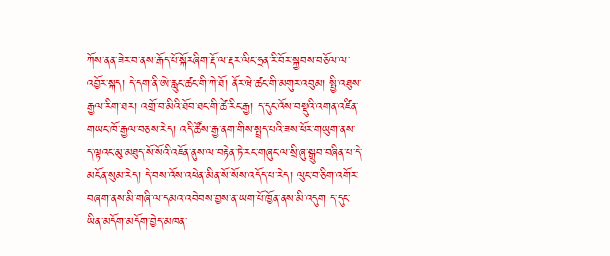ཀོས་ནན་ཟེར་བ་ནས་རྒོད་པོ་སྐོརཞིག་རྡོ་ལ་རྡར་ལིང་ཧྲན་རི་བོར་སྐྱབས་བཅོལ་ལ་འབྱོར་སྐད། དེ་དག་ནི་ཨེ་རླུང་ཚང་གི་ཀེ་ཐོ། ནོར་ཝེ་ཚང་གི་མགུར་འབུམ། སྤྱི་འཐུས་རྒྱལ་རིག་ཐར། འགྲོ་བ་མིའི་ཐོབ་ཐང་གི་ཚེ་རིང་རྒྱ། ད་དུང་འོས་བསྡུའི་འགན་འཛིན་གཡང་ཁོ་རྒྱལ་བཅས་རེད། འདི་ཚོས་རྒྱ་ནག་གིས་སྤྲད་པའི་ཟས་ཕོར་གཡུག་ནས་ད་ལྟའང་མུ་མཐུད་སོ་སོའི་འཇོན་ནུས་ལ་བརྟེན་ཏེ་རང་གཞུང་ལ་སྲི་ཞུ་སྒྲུབ་བཞིན་པ་དེ་མངོན་སུམ་རེད། དེ་བས་འོས་འཕེན་མིན་སོ་སོས་འདོད་པ་རེད། ལུང་བ་ཅིག་འགོར་བཞག་ནས་མི་གཞི་ལ་དམའ་འབེབས་བྱས་ན་ཡག་པོ་ཁྱོན་ནས་མི་འདུག ད་དུང་ཡིན་མདོག་མདོག་བྱེད་མཁན་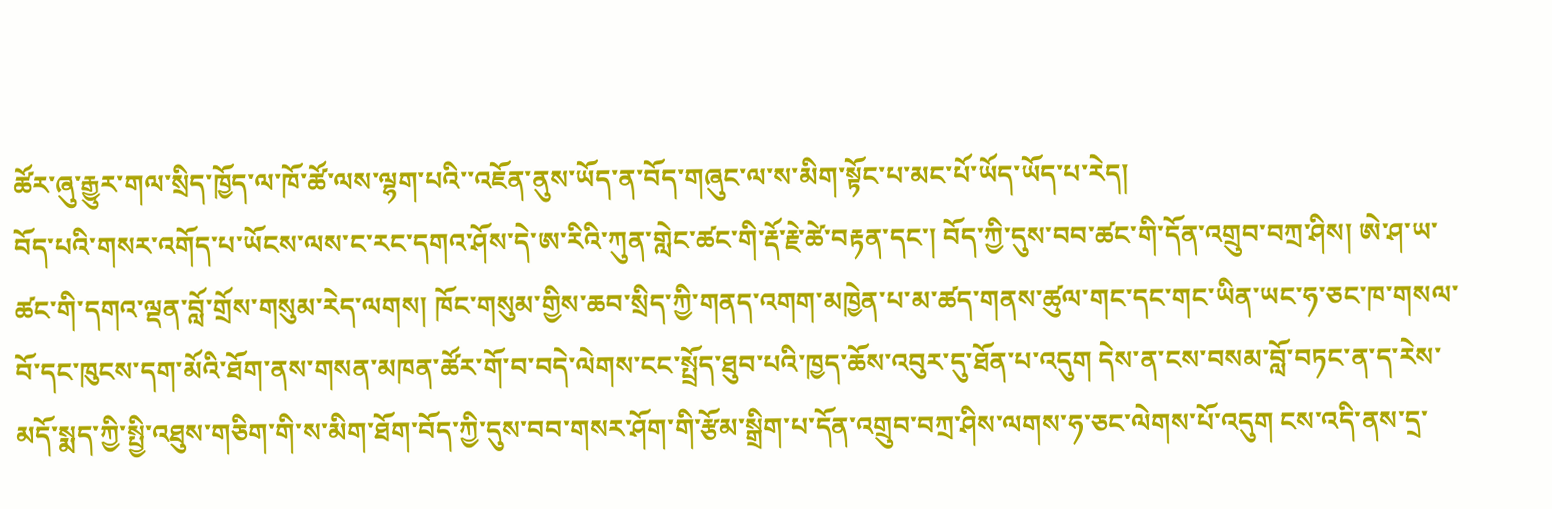ཚོར་ཞུ་རྒྱུར་གལ་སྲིད་ཁྱོད་ལ་ཁོ་ཚོ་ལས་ལྷག་པའི་་འཇོན་ནུས་ཡོད་ན་བོད་གཞུང་ལ་ས་མིག་སྟོང་པ་མང་པོ་ཡོད་ཡོད་པ་རེད།
བོད་པའི་གསར་འགོད་པ་ཡོངས་ལས་ང་རང་དགའ་ཤོས་དེ་ཨ་རིའི་ཀུན་གླེང་ཚང་གི་རྡོ་རྗེ་ཚེ་བརྟན་དང་། བོད་ཀྱི་དུས་བབ་ཚང་གི་དོན་འགྲུབ་བཀྲ་ཤིས། ཨེ་ཤ་ཡ་ཚང་གི་དགའ་ལྡན་བློ་གྲོས་གསུམ་རེད་ལགས། ཁོང་གསུམ་གྱིས་ཆབ་སྲིད་ཀྱི་གནད་འགག་མཁྱེན་པ་མ་ཚད་གནས་ཚུལ་གང་དང་གང་ཡིན་ཡང་ཧ་ཅང་ཁ་གསལ་བོ་དང་ཁུངས་དག་མོའི་ཐོག་ནས་གསན་མཁན་ཚོར་གོ་བ་བདེ་ལེགས་ངང་སྤྲོད་ཐུབ་པའི་ཁྱད་ཆོས་འབུར་དུ་ཐོན་པ་འདུག དེས་ན་ངས་བསམ་བློ་བཏང་ན་ད་རེས་མདོ་སྨད་ཀྱི་སྤྱི་འཐུས་གཅིག་གི་ས་མིག་ཐོག་བོད་ཀྱི་དུས་བབ་གསར་ཤོག་གི་རྩོམ་སྒྲིག་པ་དོན་འགྲུབ་བཀྲ་ཤིས་ལགས་ཧ་ཅང་ལེགས་པོ་འདུག ངས་འདི་ནས་དྲ་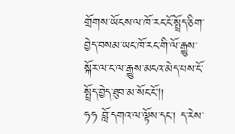གྲོགས་ཡོངས་ལ་ཁོ་རང་ངོ་སྤྲོད་ཅིག་བྱེད་བསམ་ཡང་ཁོ་རང་གི་ལོ་རྒྱུས་སྐོར་ལ་ང་ལ་རྒྱུས་མངའ་མེད་པས་ངོ་སྤྲོད་བྱེད་ཐུབ་མ་སོང་ངོ།།
ཧཧ བློ་དགའ་ལ་ལྟོས་དང་། ད་རེས་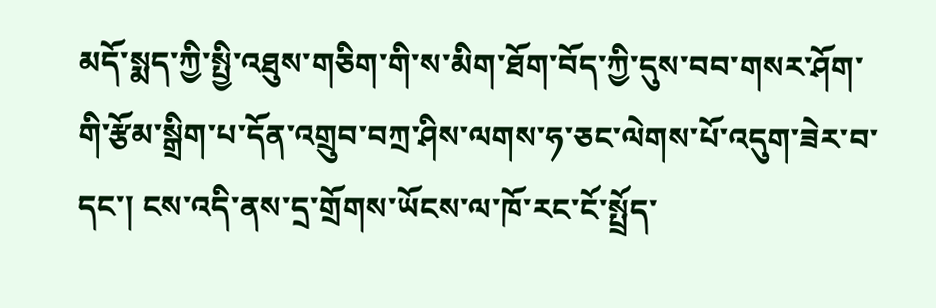མདོ་སྨད་ཀྱི་སྤྱི་འཐུས་གཅིག་གི་ས་མིག་ཐོག་བོད་ཀྱི་དུས་བབ་གསར་ཤོག་གི་རྩོམ་སྒྲིག་པ་དོན་འགྲུབ་བཀྲ་ཤིས་ལགས་ཧ་ཅང་ལེགས་པོ་འདུག་ཟེར་བ་དང་། ངས་འདི་ནས་དྲ་གྲོགས་ཡོངས་ལ་ཁོ་རང་ངོ་སྤྲོད་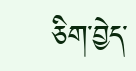ཅིག་བྱེད་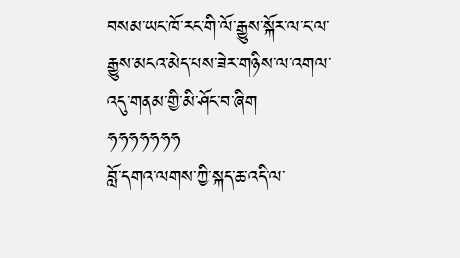བསམ་ཡང་ཁོ་རང་གི་ལོ་རྒྱུས་སྐོར་ལ་ང་ལ་རྒྱུས་མངའ་མེད་པས་ཟེར་གཉིས་ལ་འགལ་འདུ་གནམ་གྱི་མི་ཤོང་བ་ཞིག ཧཧཧཧཧཧཧ
བློ་དགའ་ལགས་ཀྱི་སྐད་ཆ་འདི་ལ་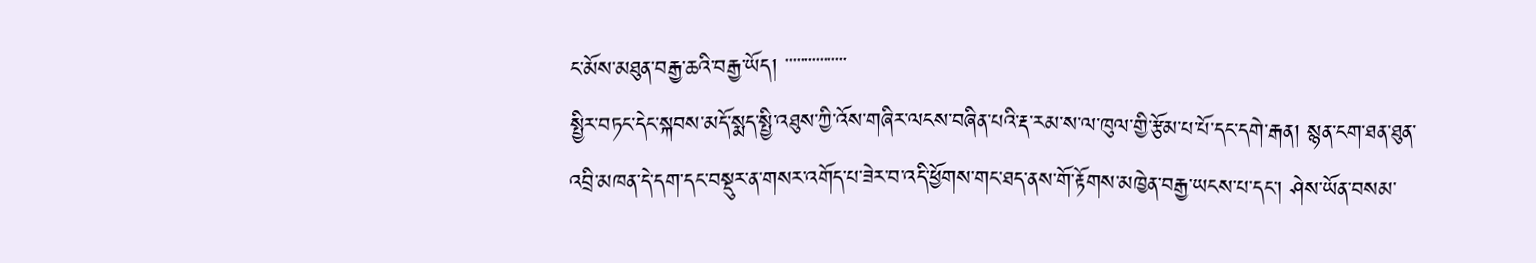ང་མོས་མཐུན་བརྒྱ་ཆའི་བརྒྱ་ཡོད། ་་་་་་་་་་་་་་་་
སྤྱིར་བཏང་དེང་སྐབས་མདོ་སྨད་སྤྱི་འཐུས་ཀྱི་འོས་གཞིར་ལངས་བཞིན་པའི་རྡ་རམ་ས་ལ་ཁུལ་གྱི་རྩོམ་པ་པོ་དང་དགེ་རྒན། སྙན་ངག་ཐན་ཐུན་འབྲི་མཁན་དེ་དག་དང་བསྡུར་ན་གསར་འགོད་པ་ཟེར་བ་འདི་ཕྱོགས་གང་ཐད་ནས་གོ་རྟོགས་མཁྱེན་བརྒྱ་ཡངས་པ་དང་། ཤེས་ཡོན་བསམ་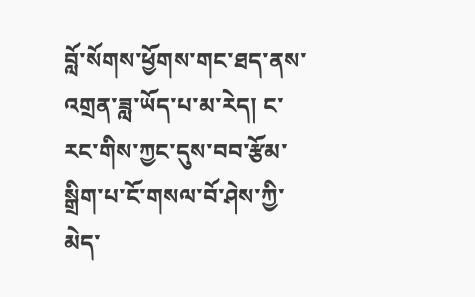བློ་སོགས་ཕྱོགས་གང་ཐད་ནས་འགྲན་ཟླ་ཡོད་པ་མ་རེད། ང་རང་གིས་ཀྱང་དུས་བབ་རྩོམ་སྒྲིག་པ་ངོ་གསལ་བོ་ཤེས་ཀྱི་མེད་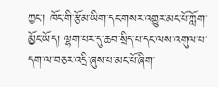ཀྱང་། ཁོང་གི་རྩོམ་ཡིག་དང་གསར་འགྱུར་མང་པོ་ཀློག་མྱོང་ཡོད། ལྷག་པར་དུ་ཆབ་སྲིད་པ་དང་ལས་འགུལ་པ་དག་ལ་བཅར་འདྲི་ཞུས་པ་མང་པོ་ཞིག་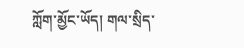ཀློག་མྱོང་ཡོད། གལ་སྲིད་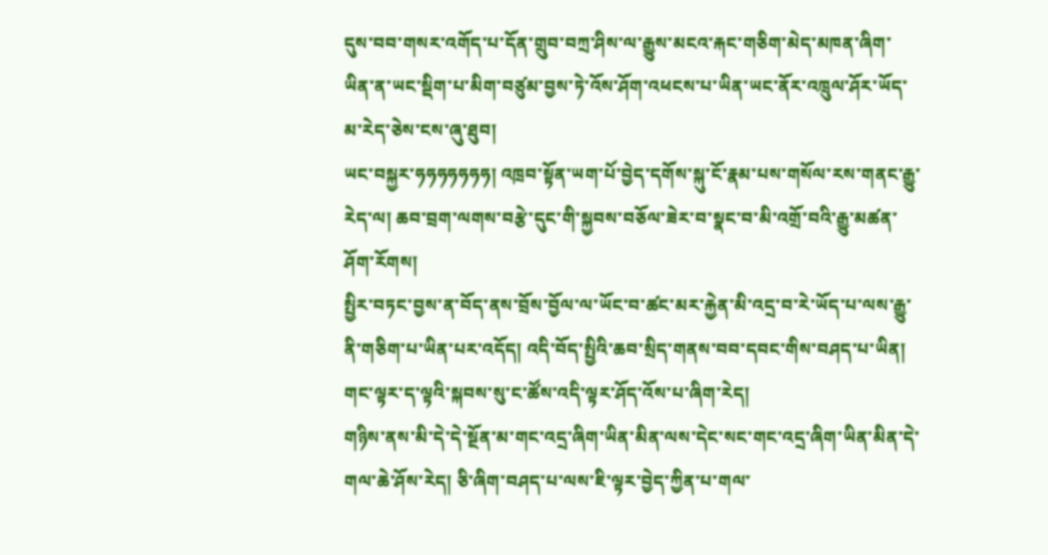དུས་བབ་གསར་འགོད་པ་དོན་གྲུབ་བཀྲ་ཤིས་ལ་རྒྱུས་མངའ་རྐང་གཅིག་མེད་མཁན་ཞིག་ཡིན་ན་ཡང་སྡིག་པ་མིག་བཙུམ་བྱས་ཏེ་འོས་ཤོག་འཕངས་པ་ཡིན་ཡང་ནོར་འཁྲུལ་ཤོར་ཡོད་མ་རེད་ཅེས་ངས་ཞུ་ཐུབ།
ཡང་བསྐྱར་ཧཧཧཧཧཧཧ། འཁྲབ་སྟོན་ཡག་པོ་བྱེད་དགོས་སྐུ་ངོ་རྣམ་པས་གསོལ་རས་གནང་རྒྱུ་རེད་ལ། ཆབ་བྲག་ལགས་བརྩེ་དུང་གི་སྐྱབས་བཅོལ་ཟེར་བ་སྣང་བ་མི་འགྲོ་བའི་རྒྱུ་མཚན་ཤོག་རོགས།
སྤྱིར་བཏང་བྱས་ན་བོད་ནས་བྲོས་བྱོལ་ལ་ཡོང་བ་ཚང་མར་རྐྱེན་མི་འདྲ་བ་རེ་ཡོད་པ་ལས་རྒྱུ་ནི་གཅིག་པ་ཡིན་པར་འདོད། འདི་བོད་སྤྱིའི་ཆབ་སྲིད་གནས་བབ་དབང་གིས་བཤད་པ་ཡིན། གང་ལྟར་ད་ལྟའི་སྐབས་སུ་ང་ཚོས་འདི་ལྟར་ཤོད་འོས་པ་ཞིག་རེད།
གཉིས་ནས་མི་དེ་དེ་སྔོན་མ་གང་འདྲ་ཞིག་ཡིན་མིན་ལས་དེང་སང་གང་འདྲ་ཞིག་ཡིན་མིན་དེ་གལ་ཆེ་ཤོས་རེད། ཅི་ཞིག་བཤད་པ་ལས་ཇི་ལྟར་བྱེད་ཀྱིན་པ་གལ་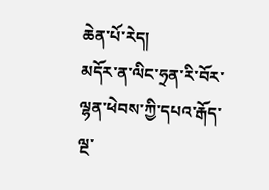ཆེན་པོ་རེད།
མདོར་ན་ལིང་ཧྲན་རི་བོར་ལྷན་ཕེབས་ཀྱི་དཔའ་རྒོད་ལྔ་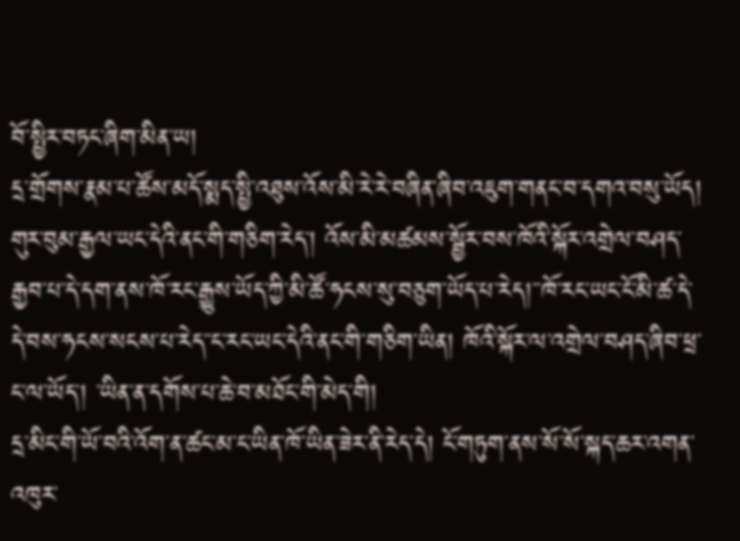བོ་སྤྱིར་བཏང་ཞིག་མིན་ཡ།
དྲ་གྲོགས་རྣམ་པ་ཚོས་མདོ་སྨད་སྤྱི་འཐུས་འོས་མི་རེ་རེ་བཞིན་ཞིབ་འཇུག་གནང་བ་དགའ་བསུ་ཡོད། གུར་བུམ་རྒྱལ་ཡང་དེའི་ནང་གི་གཅིག་རེད་། འོས་མི་མཚམས་སྦྱོར་བས་ཁོའི་སྐོར་འགྲེལ་བཤད་རྒྱབ་པ་དེ་དག་ནས་ཁོ་རང་རྒྱུས་ཡོད་ཀྱི་མི་ཚོ་ཧངས་སུ་བཅུག་ཡོད་པ་རེད།་་ཁོ་རང་ཡང་ངོ་མི་ཚ་དེ་དེ་བས་ཧངས་སངས་པ་རེད་་ང་རང་ཡང་དེའི་ནང་གི་གཅིག་ཡིན། ཁོའི་སྐོར་ལ་འགྲེལ་བཤད་ཞིབ་ཕྲ་ང་ལ་ཡོད་། ་ཡིན་ན་དགོས་པ་ཆེ་བ་མཐོང་གི་མེད་གི།
དྲ་མིང་གི་ཡོ་བའི་འོག་ན་ཚང་མ་ང་ཡིན་ཁོ་ཡིན་ཟེར་ནི་རེད་དེ། ངོ་གཏུག་ནས་སོ་སོ་སྐད་ཆར་འགན་འཁུར་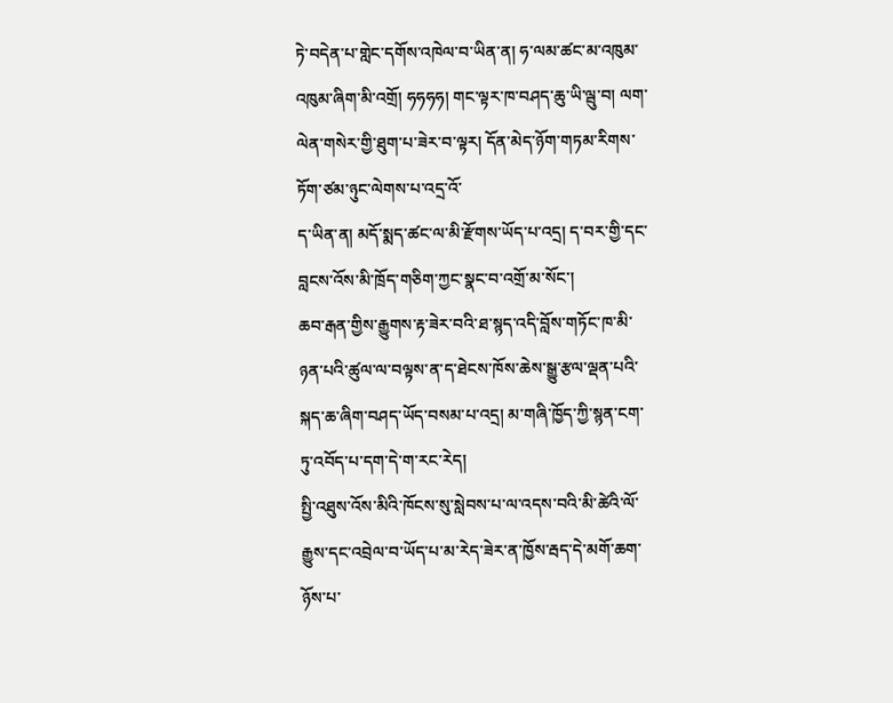ཏེ་བདེན་པ་གླེང་དགོས་འཁེལ་བ་ཡིན་ན། ཧ་ལམ་ཚང་མ་འཁུམ་འཁུམ་ཞིག་མི་འགྲོ། ཧཧཧཧ། གང་ལྟར་ཁ་བཤད་ཆུ་ཡི་ལྦུ་བ། ལག་ལེན་གསེར་གྱི་ཐུག་པ་ཟེར་བ་ལྟར། དོན་མེད་ཉོག་གཏམ་རིགས་ཏོག་ཙམ་ཉུང་ལེགས་པ་འདྲ་འོ་
ད་ཡིན་ན། མདོ་སྨད་ཚང་ལ་མི་རྫོགས་ཡོད་པ་འདྲ། ད་བར་གྱི་དང་བླངས་འོས་མི་ཁྲོད་གཅིག་ཀྱང་སྣང་བ་འགྲོ་མ་སོང་།
ཆབ་རྒན་གྱིས་རྒྱུགས་རྟ་ཟེར་བའི་ཐ་སྙད་འདི་བློས་གཏོང་ཁ་མི་ཉན་པའི་ཚུལ་ལ་བལྟས་ན་ད་ཐེངས་ཁོས་ཆེས་སྒྱུ་རྩལ་ལྡན་པའི་སྐད་ཆ་ཞིག་བཤད་ཡོད་བསམ་པ་འདྲ། མ་གཞི་ཁྱོད་ཀྱི་སྙན་ངག་ཏུ་འབོད་པ་དག་དེ་ག་རང་རེད།
སྤྱི་འཐུས་འོས་མིའི་ཁོངས་སུ་སླེབས་པ་ལ་འདས་བའི་མི་ཚེའི་ལོ་རྒྱུས་དང་འབྲེལ་བ་ཡོད་པ་མ་རེད་ཟེར་ན་ཁྱོས་རྦད་དེ་མགོ་ཆག་ཉོས་པ་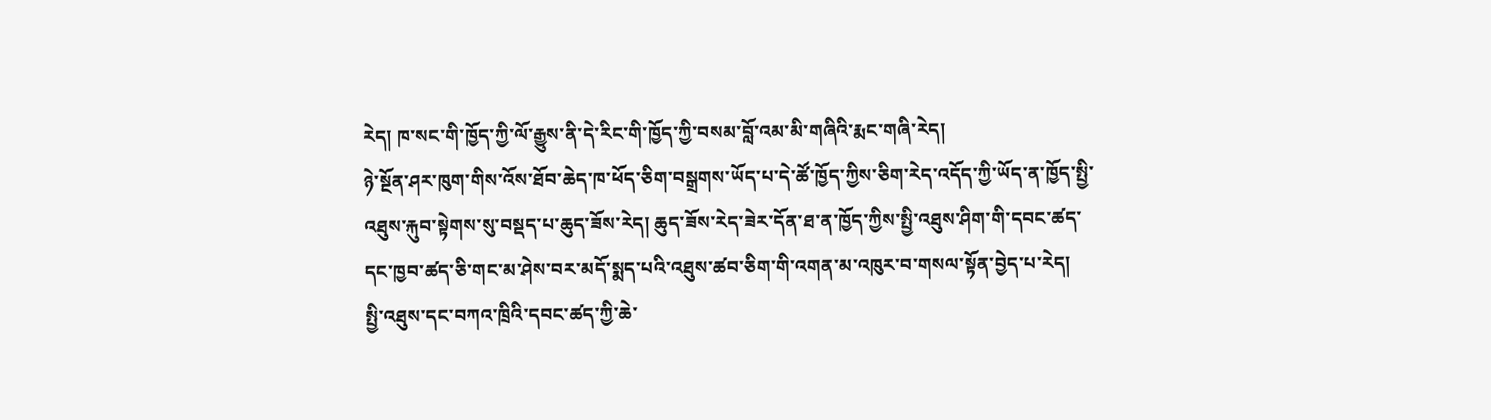རེད། ཁ་སང་གི་ཁྱོད་ཀྱི་ལོ་རྒྱུས་ནི་དེ་རིང་གི་ཁྱོད་ཀྱི་བསམ་བློ་འམ་མི་གཞིའི་རྨང་གཞི་རེད།
ཉེ་སྔོན་ཤར་ཁུག་གིས་འོས་ཐོབ་ཆེད་ཁ་ཕོད་ཅིག་བསྒྲགས་ཡོད་པ་དེ་ཚོ་ཁྱོད་ཀྱིས་ཅིག་རེད་འདོད་ཀྱི་ཡོད་ན་ཁྱོད་སྤྱི་འཐུས་རྐུབ་སྟེགས་སུ་བསྡད་པ་ཆུད་ཟོས་རེད། ཆུད་ཟོས་རེད་ཟེར་དོན་ཐ་ན་ཁྱོད་ཀྱིས་སྤྱི་འཐུས་ཤིག་གི་དབང་ཚད་དང་ཁྱབ་ཚད་ཅི་གང་མ་ཤེས་བར་མདོ་སྨད་པའི་འཐུས་ཚབ་ཅིག་གི་འགན་མ་འཁུར་བ་གསལ་སྟོན་བྱེད་པ་རེད།
སྤྱི་འཐུས་དང་བཀའ་ཁྲིའི་དབང་ཚད་ཀྱི་ཆེ་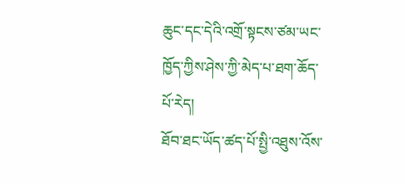ཆུང་དང་དེའི་འགྲོ་སྟངས་ཙམ་ཡང་ཁྱོད་ཀྱིས་ཤེས་ཀྱི་མེད་པ་ཐག་ཆོད་པོ་རེད།
ཐོབ་ཐང་ཡོད་ཚད་པོ་སྤྱི་འཐུས་འོས་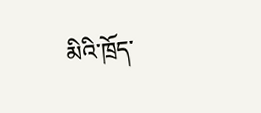མིའི་ཁྲོད་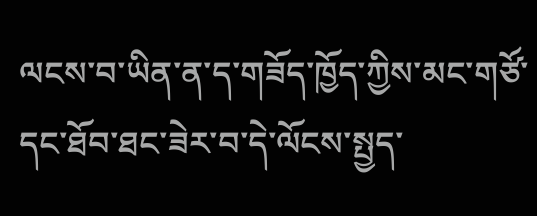ལངས་བ་ཡིན་ན་ད་གཟོད་ཁྱོད་ཀྱིས་མང་གཙོ་དང་ཐོབ་ཐང་ཟེར་བ་དེ་ལོངས་སྤྱད་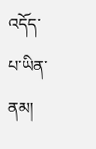འདོད་པ་ཡིན་ནམ།